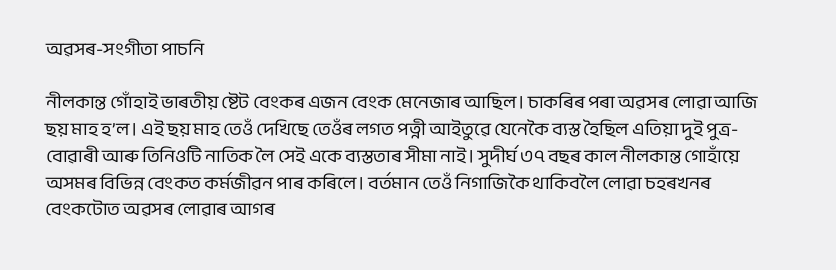অৱসৰ-সংগীতা পাচনি

নীলকান্ত গোঁহাই ভাৰতীয় ষ্টেট বেংকৰ এজন বেংক মেনেজাৰ আছিল। চাকৰিৰ পৰা অৱসৰ লোৱা আজি ছয় মাহ হ’ল। এই ছয় মাহ তেওঁ দেখিছে তেওঁৰ লগত পত্নী আইতুৱে যেনেকৈ ব্যস্ত হৈছিল এতিয়া দুই পুত্ৰ-বোৱাৰী আৰু তিনিওটি নাতিক লৈ সেই একে ব্যস্ততাৰ সীমা নাই। সুদীৰ্ঘ ৩৭ বছৰ কাল নীলকান্ত গোহাঁয়ে অসমৰ বিভিন্ন বেংকত কৰ্মজীৱন পাৰ কৰিলে। বৰ্তমান তেওঁ নিগাজিকৈ থাকিবলৈ লোৱা চহৰখনৰ বেংকটোত অৱসৰ লোৱাৰ আগৰ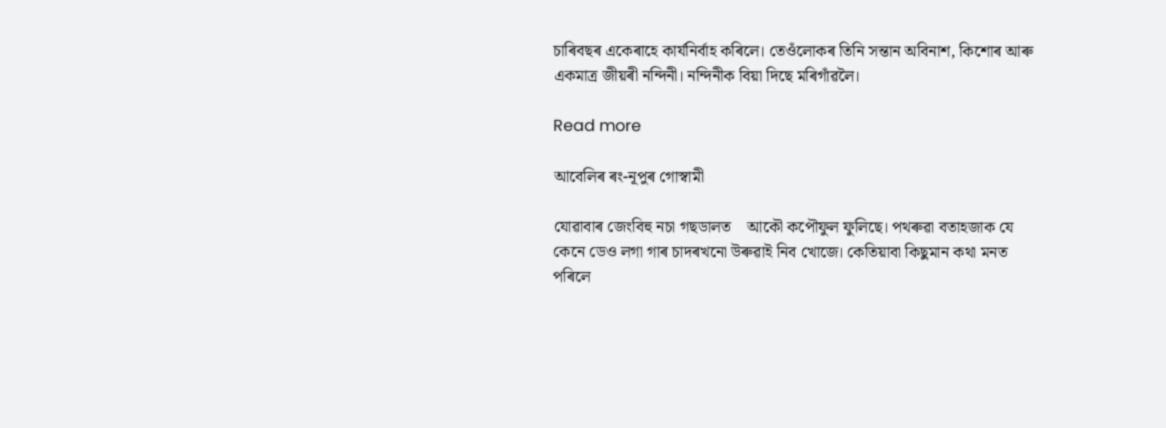চাৰিবছৰ একেৰাহে কাৰ্যনিৰ্বাহ কৰিলে। তেওঁলোকৰ তিনি সন্তান অবিনাশ, কিশোৰ আৰু একমাত্ৰ জীয়ৰী নন্দিনী। নন্দিনীক বিয়া দিছে মৰিগাঁৱলৈ।

Read more

আবেলিৰ ৰং-নূপুৰ গোস্বামী

যোৱাবাৰ জেংবিহু নচা গছডালত    আকৌ কপৌফুল ফুলিছে। পথৰুৱা বতাহজাক যে কেনে ডেও লগা গাৰ চাদৰখনো উৰুৱাই নিব খোজে। কেতিয়াবা কিছুমান কথা মনত পৰিলে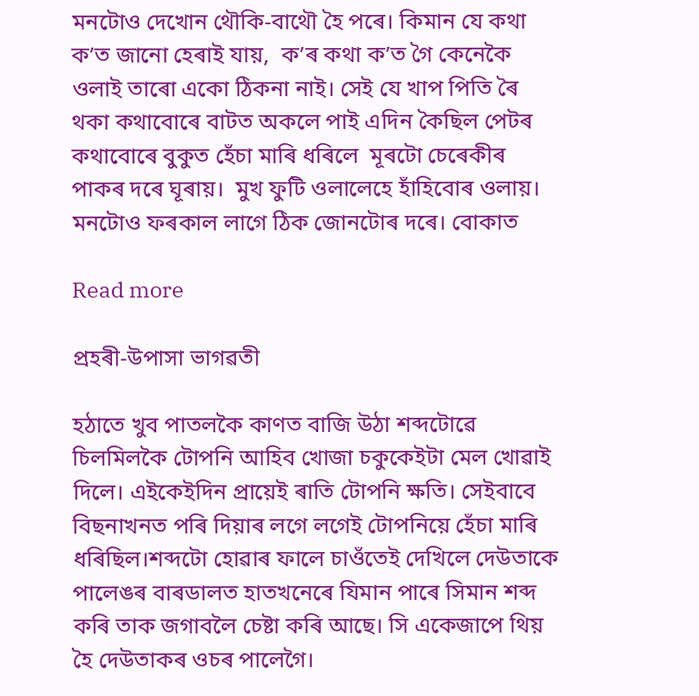মনটোও দেখোন থৌকি-বাথৌ হৈ পৰে। কিমান যে কথা ক’ত জানো হেৰাই যায়,  ক’ৰ কথা ক’ত গৈ কেনেকৈ ওলাই তাৰো একো ঠিকনা নাই। সেই যে খাপ পিতি ৰৈ থকা কথাবোৰে বাটত অকলে পাই এদিন কৈছিল পেটৰ কথাবোৰে বুকুত হেঁচা মাৰি ধৰিলে  মূৰটো চেৰেকীৰ পাকৰ দৰে ঘূৰায়।  মুখ ফুটি ওলালেহে হাঁহিবোৰ ওলায়। মনটোও ফৰকাল লাগে ঠিক জোনটোৰ দৰে। বোকাত

Read more

প্ৰহৰী-উপাসা ভাগৱতী

হঠাতে খুব পাতলকৈ কাণত বাজি উঠা শব্দটোৱে চিলমিলকৈ টোপনি আহিব খোজা চকুকেইটা মেল খোৱাই দিলে। এইকেইদিন প্ৰায়েই ৰাতি টোপনি ক্ষতি। সেইবাবে বিছনাখনত পৰি দিয়াৰ লগে লগেই টোপনিয়ে হেঁচা মাৰি ধৰিছিল।শব্দটো হোৱাৰ ফালে চাওঁতেই দেখিলে দেউতাকে পালেঙৰ বাৰডালত হাতখনেৰে যিমান পাৰে সিমান শব্দ কৰি তাক জগাবলৈ চেষ্টা কৰি আছে। সি একেজাপে থিয় হৈ দেউতাকৰ ওচৰ পালেগৈ।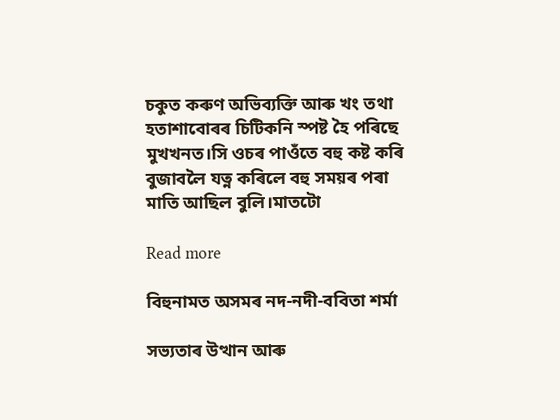চকুত কৰুণ অভিব্যক্তি আৰু খং তথা হতাশাবোৰৰ চিটিকনি স্পষ্ট হৈ পৰিছে মুখখনত।সি ওচৰ পাওঁতে বহু কষ্ট কৰি বুজাবলৈ যত্ন কৰিলে বহু সময়ৰ পৰা মাতি আছিল বুলি।মাতটো

Read more

বিহুনামত অসমৰ নদ-নদী-ববিতা শৰ্মা

সভ্যতাৰ উত্থান আৰু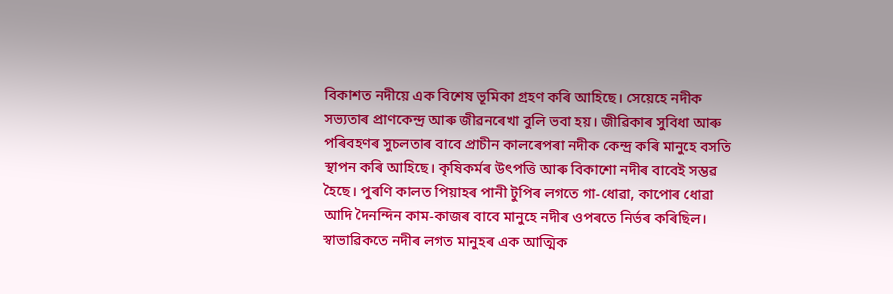বিকাশত নদীয়ে এক বিশেষ ভূমিকা গ্ৰহণ কৰি আহিছে। সেয়েহে নদীক সভ্যতাৰ প্ৰাণকেন্দ্ৰ আৰু জীৱনৰেখা বুলি ভবা হয়। জীৱিকাৰ সুবিধা আৰু পৰিবহণৰ সুচলতাৰ বাবে প্ৰাচীন কালৰেপৰা নদীক কেন্দ্ৰ কৰি মানুহে বসতি স্থাপন কৰি আহিছে। কৃষিকৰ্মৰ উৎপত্তি আৰু বিকাশো নদীৰ বাবেই সম্ভৱ হৈছে। পুৰণি কালত পিয়াহৰ পানী টুপিৰ লগতে গা-ধোৱা, কাপোৰ ধোৱা আদি দৈনন্দিন কাম-কাজৰ বাবে মানুহে নদীৰ ওপৰতে নিৰ্ভৰ কৰিছিল। স্বাভাৱিকতে নদীৰ লগত মানুহৰ এক আত্মিক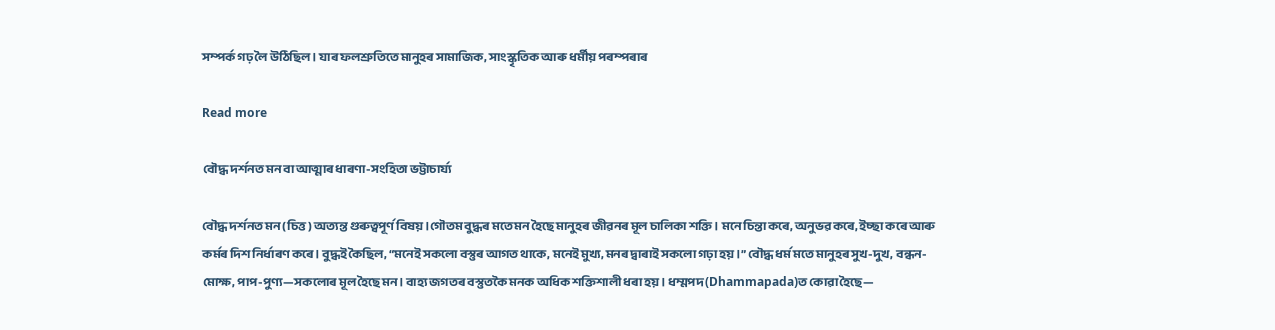সম্পৰ্ক গঢ় লৈ উঠিছিল। যাৰ ফলশ্ৰুতিতে মানুহৰ সামাজিক, সাংস্কৃতিক আৰু ধৰ্মীয় পৰম্পৰাৰ

Read more

বৌদ্ধ দৰ্শনত মন বা আত্মাৰ ধাৰণা-সংহিতা ভট্টাচাৰ্য্য

বৌদ্ধ দৰ্শনত মন (চিত্ত) অত্যন্ত গুৰুত্বপূর্ণ বিষয়।গৌতম বুদ্ধৰ মতে মন হৈছে মানুহৰ জীৱনৰ মূল চালিকা শক্তি। মনে চিন্তা কৰে, অনুভৱ কৰে, ইচ্ছা কৰে আৰু কৰ্মৰ দিশ নিৰ্ধাৰণ কৰে। বুদ্ধই কৈছিল, “মনেই সকলো বস্তুৰ আগত থাকে, মনেই মুখ্য, মনৰ দ্বাৰাই সকলো গঢ়া হয়।” বৌদ্ধ ধৰ্ম মতে মানুহৰ সুখ-দুখ, বন্ধন-মোক্ষ, পাপ-পুণ্য—সকলোৰ মূল হৈছে মন। বাহ্য জগতৰ বস্তুতকৈ মনক অধিক শক্তিশালী ধৰা হয়। ধম্মপদ (Dhammapada)ত কোৱা হৈছে—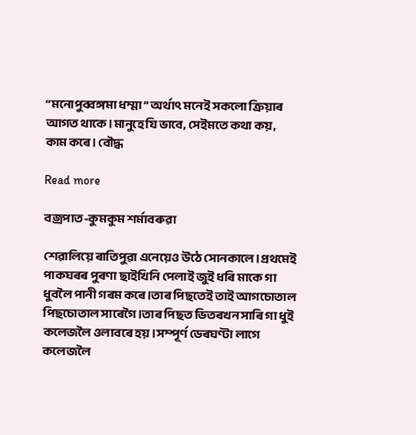“মনোপুব্বঙ্গমা ধম্মা” অৰ্থাৎ মনেই সকলো ক্ৰিয়াৰ আগত থাকে।মানুহে যি ভাবে, সেইমতে কথা কয়, কাম কৰে। বৌদ্ধ

Read more

বজ্ৰপাত-কুমকুম শৰ্মাবৰুৱা

শেৱালিয়ে ৰাতিপুৱা এনেয়েও উঠে সোনকালে।প্ৰথমেই পাকঘৰৰ পুৰণা ছাইখিনি পেলাই জুই ধৰি মাকে গা ধুবলৈ পানী গৰম কৰে।তাৰ পিছতেই তাই আগচোতাল পিছচোতাল সাৰেগৈ।তাৰ পিছত ভিতৰখন সাৰি গা ধুই কলেজলৈ ওলাবৰে হয়।সম্পূৰ্ণ ডেৰঘণ্টা লাগে কলেজলৈ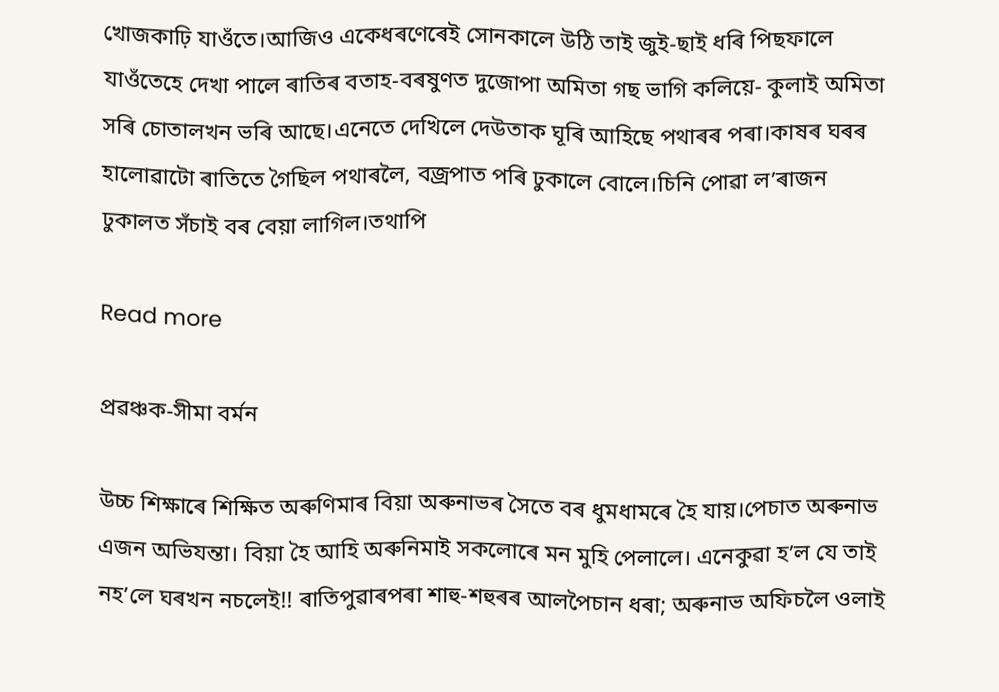খোজকাঢ়ি যাওঁতে।আজিও একেধৰণেৰেই সোনকালে উঠি তাই জুই-ছাই ধৰি পিছফালে যাওঁতেহে দেখা পালে ৰাতিৰ বতাহ-বৰষুণত দুজোপা অমিতা গছ ভাগি কলিয়ে- কুলাই অমিতা সৰি চোতালখন ভৰি আছে।এনেতে দেখিলে দেউতাক ঘূৰি আহিছে পথাৰৰ পৰা।কাষৰ ঘৰৰ হালোৱাটো ৰাতিতে গৈছিল পথাৰলৈ, বজ্ৰপাত পৰি ঢুকালে বোলে।চিনি পোৱা ল’ৰাজন ঢুকালত সঁচাই বৰ বেয়া লাগিল।তথাপি

Read more

প্ৰৱঞ্চক-সীমা বৰ্মন

উচ্চ শিক্ষাৰে শিক্ষিত অৰুণিমাৰ বিয়া অৰুনাভৰ সৈতে বৰ ধুমধামৰে হৈ যায়।পেচাত অৰুনাভ এজন অভিযন্তা। বিয়া হৈ আহি অৰুনিমাই সকলোৰে মন মুহি পেলালে। এনেকুৱা হ’ল যে তাই নহ’লে ঘৰখন নচলেই!! ৰাতিপুৱাৰপৰা শাহু-শহুৰৰ আলপৈচান ধৰা; অৰুনাভ অফিচলৈ ওলাই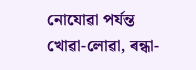নোযোৱা পৰ্যন্ত খোৱা-লোৱা, ৰন্ধা-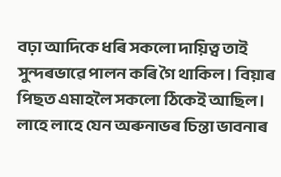বঢ়া আদিকে ধৰি সকলো দায়িত্ব তাই সুন্দৰভাৱে পালন কৰি গৈ থাকিল। বিয়াৰ পিছত এমাহলৈ সকলো ঠিকেই আছিল। লাহে লাহে যেন অৰুনাভৰ চিন্তা ভাবনাৰ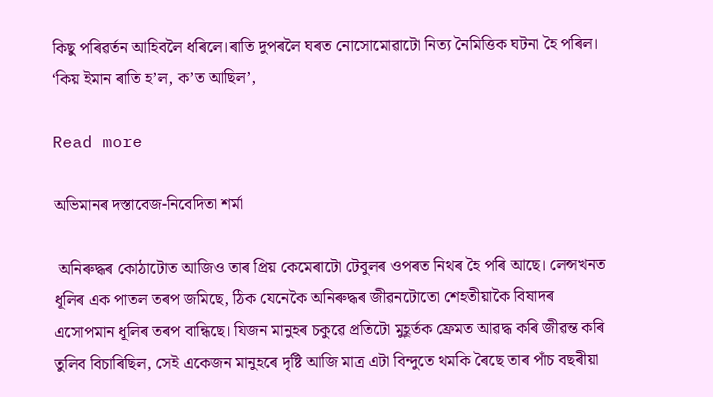কিছু পৰিৱৰ্তন আহিবলৈ ধৰিলে।ৰাতি দুপৰলৈ ঘৰত নোসোমোৱাটো নিত্য নৈমিত্তিক ঘটনা হৈ পৰিল। ‘কিয় ইমান ৰাতি হ’ল, ক’ত আছিল’,

Read more

অভিমানৰ দস্তাবেজ-নিবেদিতা শৰ্মা

 অনিৰুদ্ধৰ কোঠাটোত আজিও তাৰ প্ৰিয় কেমেৰাটো টেবুলৰ ওপৰত নিথৰ হৈ পৰি আছে। লেন্সখনত ধূলিৰ এক পাতল তৰপ জমিছে, ঠিক যেনেকৈ অনিৰুদ্ধৰ জীৱনটোতো শেহতীয়াকৈ বিষাদৰ এসোপমান ধূলিৰ তৰপ বান্ধিছে। যিজন মানুহৰ চকুৱে প্ৰতিটো মুহূৰ্তক ফ্ৰেমত আৱদ্ধ কৰি জীৱন্ত কৰি তুলিব বিচাৰিছিল, সেই একেজন মানুহৰে দৃষ্টি আজি মাত্ৰ এটা বিন্দুতে থমকি ৰৈছে তাৰ পাঁচ বছৰীয়া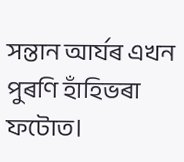সন্তান আৰ্যৰ এখন পুৰণি হাঁহিভৰা ফটোত।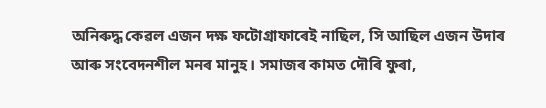অনিৰুদ্ধ কেৱল এজন দক্ষ ফটোগ্ৰাফাৰেই নাছিল, সি আছিল এজন উদাৰ আৰু সংবেদনশীল মনৰ মানুহ। সমাজৰ কামত দৌৰি ফুৰা,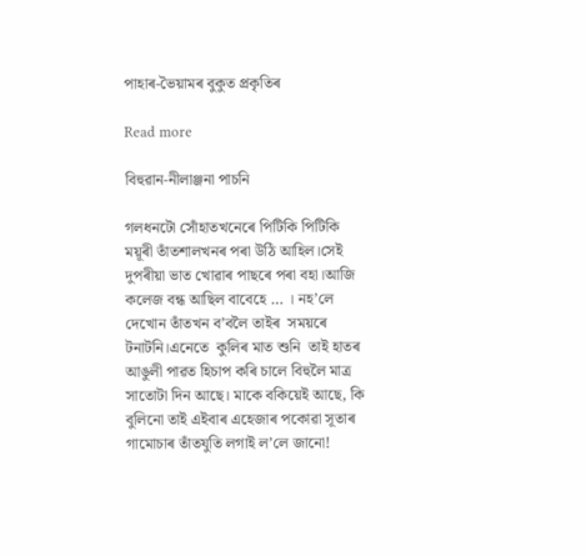পাহাৰ-ভৈয়ামৰ বুকুত প্ৰকৃতিৰ

Read more

বিহুৱান-নীলাঞ্জনা পাচনি

গলধনটো সোঁহাতখনেৰে পিটিকি পিটিকি ময়ূৰী তাঁতশালখনৰ পৰা উঠি আহিল।সেই দুপৰীয়া ভাত খোৱাৰ পাছৰে পৰা বহা।আজি কলেজ বন্ধ আছিল বাবেহে … । নহ’লে দেখোন তাঁতখন ব’বলৈ তাইৰ  সময়ৰে টনাটনি।এনেতে  কুলিৰ মাত শুনি  তাই হাতৰ আঙুলী পাৱত হিচাপ কৰি চালে বিহুলৈ মাত্ৰ সাতোটা দিন আছে। মাকে বকিয়েই আছে, কি বুলিনো তাই এইবাৰ এহেজাৰ পকোৱা সূতাৰ গামোচাৰ তাঁতযুতি লগাই ল’লে জানো!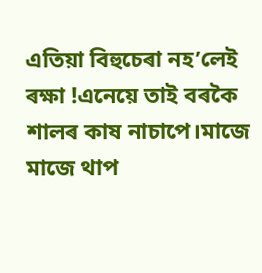এতিয়া বিহুচেৰা নহ’লেই ৰক্ষা !এনেয়ে তাই বৰকৈ শালৰ কাষ নাচাপে।মাজে মাজে থাপ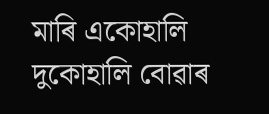মাৰি একোহালি দুকোহালি বোৱাৰ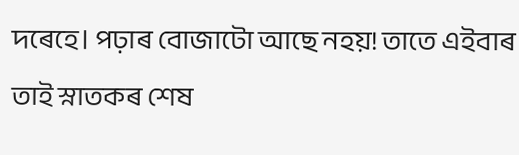দৰেহে। পঢ়াৰ বোজাটো আছে নহয়! তাতে এইবাৰ তাই স্নাতকৰ শেষ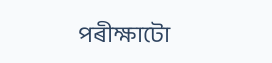পৰীক্ষাটো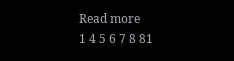Read more
1 4 5 6 7 8 81